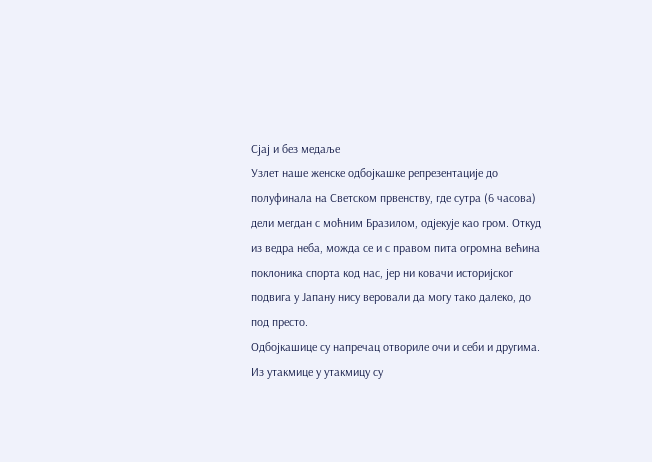Сјај и без медаље
Узлет наше женске одбојкашке репрезентације до полуфинала на Светском првенству, где сутра (6 часова) дели мегдан с моћним Бразилом, одјекује као гром. Откуд из ведра неба, можда се и с правом пита огромна већина поклоника спорта код нас, јер ни ковачи историјског подвига у Јапану нису веровали да могу тако далеко, до под престо.
Одбојкашице су напречац отвориле очи и себи и другима. Из утакмице у утакмицу су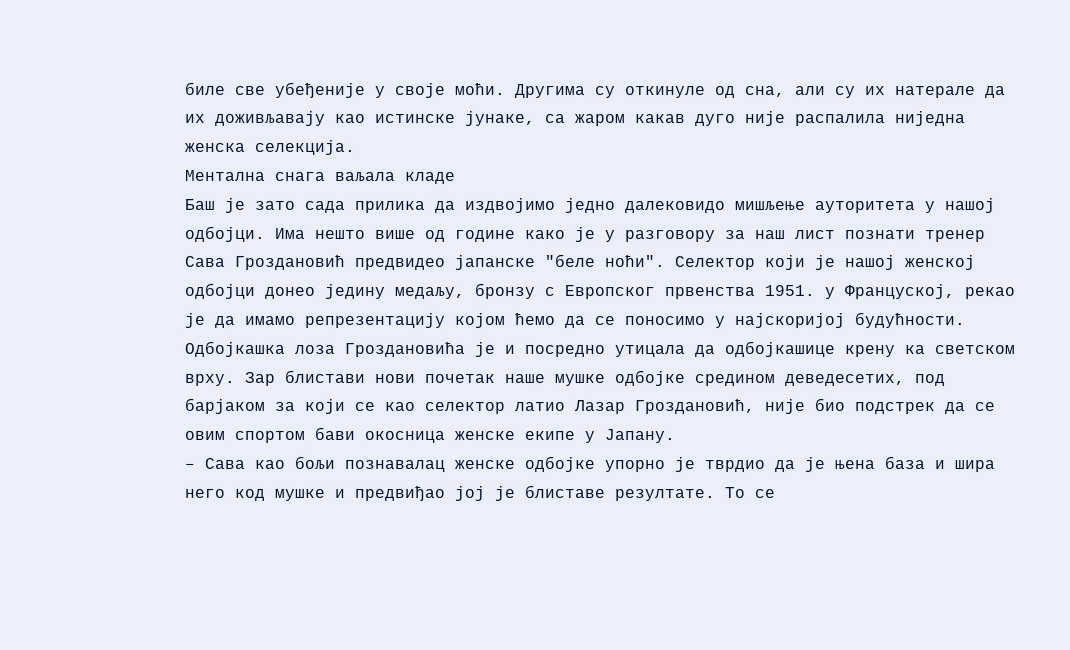биле све убеђеније у своје моћи. Другима су откинуле од сна, али су их натерале да их доживљавају као истинске јунаке, са жаром какав дуго није распалила ниједна женска селекција.
Ментална снага ваљала кладе
Баш је зато сада прилика да издвојимо једно далековидо мишљење ауторитета у нашој одбојци. Има нешто више од године како је у разговору за наш лист познати тренер Сава Гроздановић предвидео јапанске "беле ноћи". Селектор који је нашој женској одбојци донео једину медаљу, бронзу с Европског првенства 1951. у Француској, рекао је да имамо репрезентацију којом ћемо да се поносимо у најскоријој будућности.
Одбојкашка лоза Гроздановића је и посредно утицала да одбојкашице крену ка светском врху. Зар блистави нови почетак наше мушке одбојке средином деведесетих, под барјаком за који се као селектор латио Лазар Гроздановић, није био подстрек да се овим спортом бави окосница женске екипе у Јапану.
– Сава као бољи познавалац женске одбојке упорно је тврдио да је њена база и шира него код мушке и предвиђао јој је блиставе резултате. То се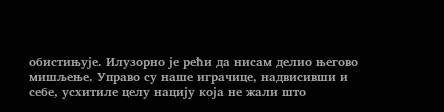обистињује. Илузорно је рећи да нисам делио његово мишљење. Управо су наше играчице, надвисивши и себе, усхитиле целу нацију која не жали што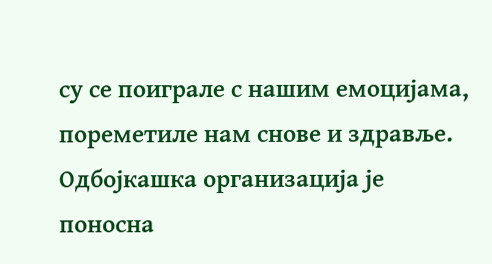су се поиграле с нашим емоцијама, пореметиле нам снове и здравље. Одбојкашка организација је поносна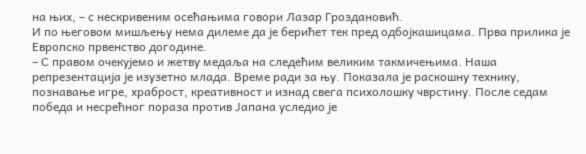на њих, – с нескривеним осећањима говори Лазар Гроздановић.
И по његовом мишљењу нема дилеме да је берићет тек пред одбојкашицама. Прва прилика је Европско првенство догодине.
– С правом очекујемо и жетву медаља на следећим великим такмичењима. Наша репрезентација је изузетно млада. Време ради за њу. Показала је раскошну технику, познавање игре, храброст, креативност и изнад свега психолошку чврстину. После седам победа и несрећног пораза против Јапана уследио је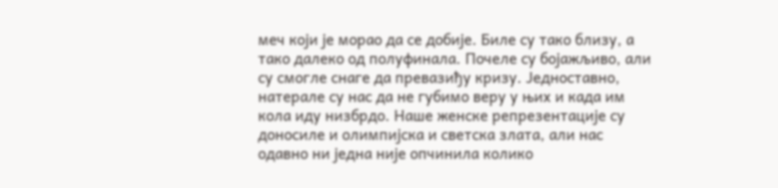меч који је морао да се добије. Биле су тако близу, а тако далеко од полуфинала. Почеле су бојажљиво, али су смогле снаге да превазиђу кризу. Једноставно, натерале су нас да не губимо веру у њих и када им кола иду низбрдо. Наше женске репрезентације су доносиле и олимпијска и светска злата, али нас одавно ни једна није опчинила колико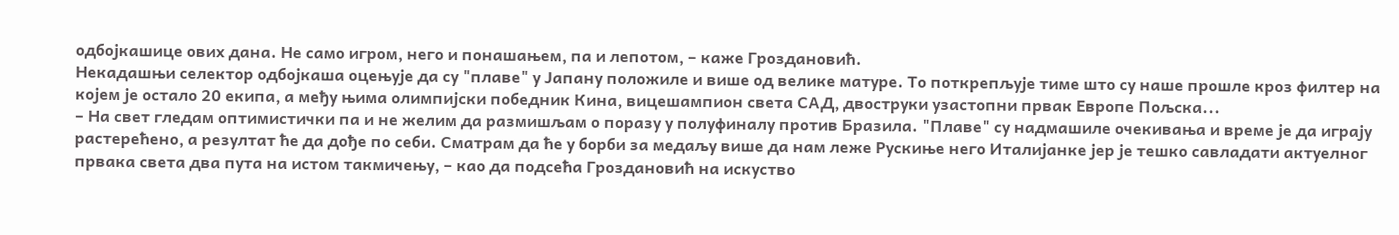одбојкашице ових дана. Не само игром, него и понашањем, па и лепотом, – каже Гроздановић.
Некадашњи селектор одбојкаша оцењује да су "плаве" у Јапану положиле и више од велике матуре. То поткрепљује тиме што су наше прошле кроз филтер на којем је остало 20 екипа, а међу њима олимпијски победник Кина, вицешампион света САД, двоструки узастопни првак Европе Пољска...
– На свет гледам оптимистички па и не желим да размишљам о поразу у полуфиналу против Бразила. "Плаве" су надмашиле очекивања и време је да играју растерећено, а резултат ће да дође по себи. Сматрам да ће у борби за медаљу више да нам леже Рускиње него Италијанке јер је тешко савладати актуелног првака света два пута на истом такмичењу, – као да подсећа Гроздановић на искуство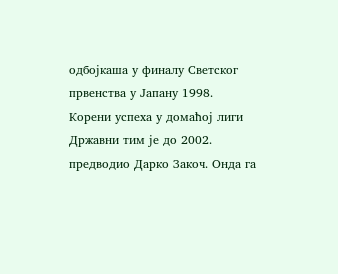одбојкаша у финалу Светског првенства у Јапану 1998.
Корени успеха у домаћој лиги
Државни тим је до 2002. предводио Дарко Закоч. Онда га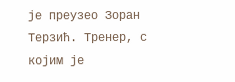је преузео Зоран Терзић. Тренер, с којим је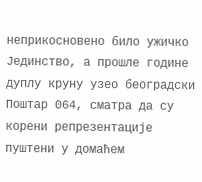неприкосновено било ужичко Јединство, а прошле године дуплу круну узео београдски Поштар 064, сматра да су корени репрезентације пуштени у домаћем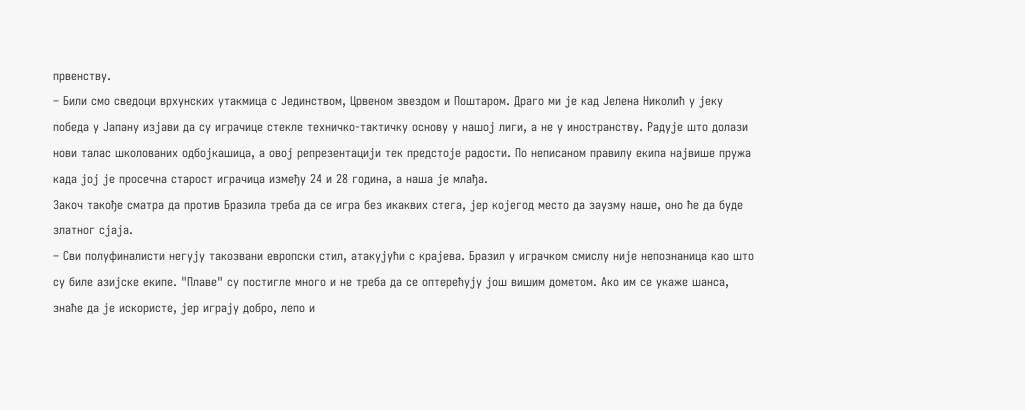првенству.
– Били смо сведоци врхунских утакмица с Јединством, Црвеном звездом и Поштаром. Драго ми је кад Јелена Николић у јеку победа у Јапану изјави да су играчице стекле техничко-тактичку основу у нашој лиги, а не у иностранству. Радује што долази нови талас школованих одбојкашица, а овој репрезентацији тек предстоје радости. По неписаном правилу екипа највише пружа када јој је просечна старост играчица између 24 и 28 година, а наша је млађа.
Закоч такође сматра да против Бразила треба да се игра без икаквих стега, јер којегод место да заузму наше, оно ће да буде златног сјаја.
– Сви полуфиналисти негују такозвани европски стил, атакујући с крајева. Бразил у играчком смислу није непознаница као што су биле азијске екипе. "Плаве" су постигле много и не треба да се оптерећују још вишим дометом. Ако им се укаже шанса, знаће да је искористе, јер играју добро, лепо и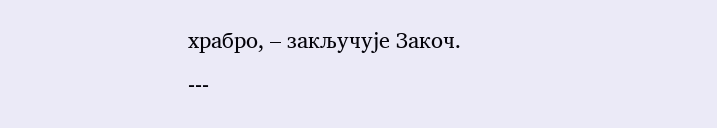храбро, – закључује Закоч.
---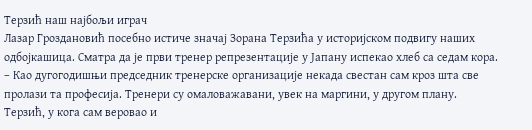Терзић наш најбољи играч
Лазар Гроздановић посебно истиче значај Зорана Терзића у историјском подвигу наших одбојкашица. Сматра да је први тренер репрезентације у Јапану испекао хлеб са седам кора.
– Као дугогодишњи председник тренерске организације некада свестан сам кроз шта све пролази та професија. Тренери су омаловажавани, увек на маргини, у другом плану. Терзић, у кога сам веровао и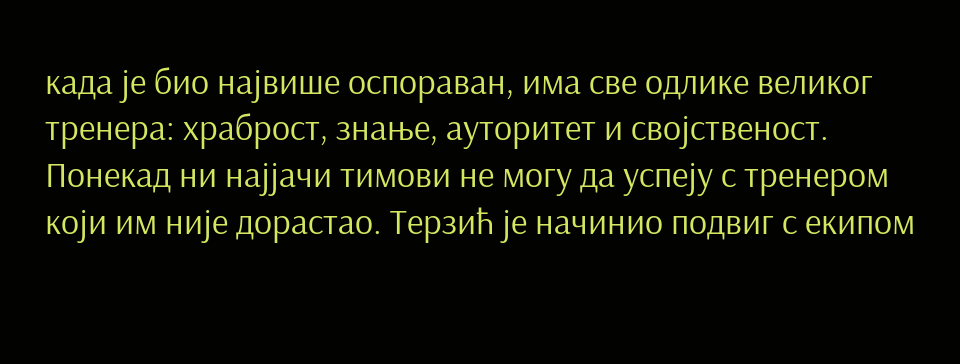када је био највише оспораван, има све одлике великог тренера: храброст, знање, ауторитет и својственост. Понекад ни најјачи тимови не могу да успеју с тренером који им није дорастао. Терзић је начинио подвиг с екипом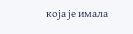која је имала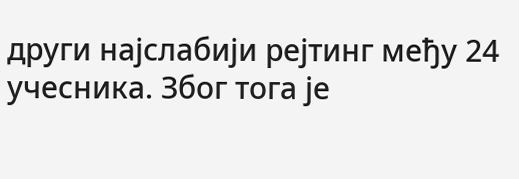други најслабији рејтинг међу 24 учесника. Због тога је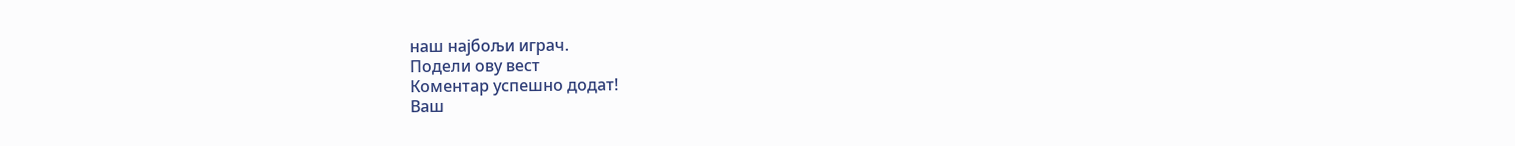наш најбољи играч.
Подели ову вест
Комeнтар успeшно додат!
Ваш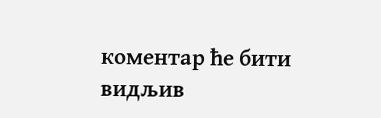комeнтар ћe бити видљив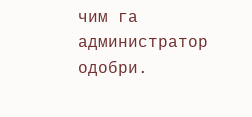чим га администратор одобри.